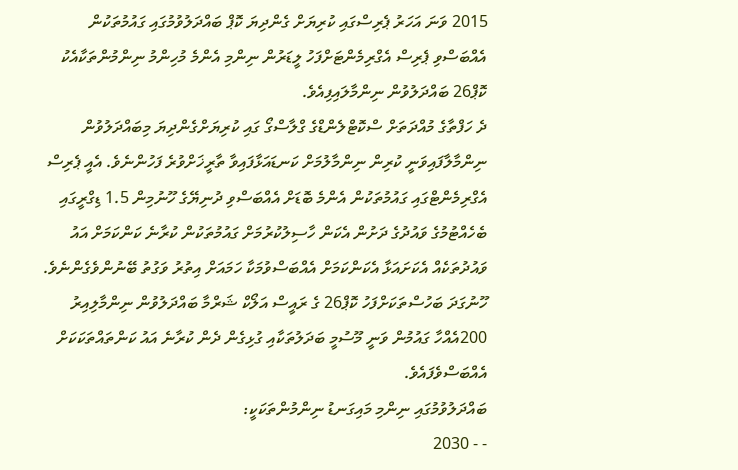2015 ވަނަ އަހަރު ޕެރިސްގައި ކުރިޔަށް ގެންދިޔަ ކޮޕް ބައްދަލުވުމުގައި ގައުމުތަކުން އެއްބަސްވި ޕެރިސް އެގްރިމެންޓަށްފަހު ލީޑަރުން ނިންމި އެންމެ މުހިންމު ނިންމުންތަކާއެކު ކޮޕް26 ބައްދަލުވުން ނިންމާލައިފިއެވެ.
ދެ ހަފްތާގެ މުއްދަތަށް ސްކޮޓްލެންޑްގެ ގްލާސްގޯ ގައި ކުރިޔަށްގެންދިޔަ މިބައްދަލުވުން ނިންމާލާފައިވަނީ ކުރިން ނިންމާލުމަށް ކަނޑައަޅާފައިވާ ތާރީޚަށްވުރެ ފަހުންނެވެ. އެއީ ޕެރިސް އެގްރިމެންޓްގައި ގައުމުތަކުން އެންމެ ބޮޑަށް އެއްބަސްވި ދުނިޔޭގެ ހޫނުމިން 1.5 ޑިގްރީގައި ބެހެއްޓުމުގެ ވައުދުގެ ދަށުން އެކަން ހާސިލުކުރުމަށް ގައުމުތަކުން ކުރާނެ ކަންކަމަށް އައު ވައުދުތަކެއް އެކަށައަޅާ އެކަންކަމަށް އެއްބަސްވުމަކާ ހަމައަށް އިތުރު ވަގުތު ބޭނުންވެގެންނެވެ.
ހޫނުގަދަ ބަހުސްތަކަށްފަހު ކޮޕް26 ގެ ރައީސް އަލޯކް ޝަރްމާ ބައްދަލުވުން ނިންމާލިއިރު 200އެއްހާ ގައުމުން ވަނީ މޫސުމީ ބަދަލުތަކާއި ގުޅިގެން ދެން ކުރާނެ އައު ކަންތައްތަކަކަށް އެއްބަސްވެފައެވެ.
ބައްދަލުވުމުގައި ނިންމި މައިގަނޑު ނިންމުންތަކަކީ:
- - 2030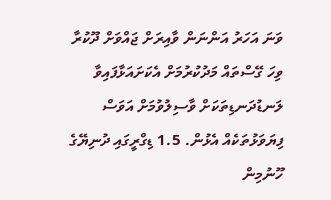ވަނަ އަހަރު އަންނަން ވާއިރަށް ޖައްވަށް ދޫކުރާ ވިހަ ގޭސްތައް މަދުކުރުމަށް އެކަށައަޅާފައިވާ ލަނޑުދަނޑިތަކަށް ވާސިލުވުމަށް އަވަސް ފިޔަވަޅުތަކެއް އެޅުން. 1.5 ޑިގްރީގައި ދުނިޔޭގެ ހޫނުމިން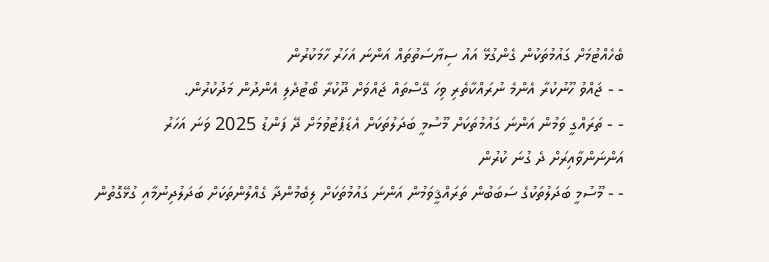ބެހެއްޓުމަށް ގައުމުތަކުން ގެންގުޅޭ އައު ސިޔާސަތުތައް އަންނަ އަހަރު ހާމަކުރުން
- - ޖައްވު ހޫނުކުރާ އެންމެ ނުރައްކާތެރި ވިހަ ގޭސްތައް ޖައްވަށް ދޫކުރާ ބޯޓުދެލި އެންދުން މަދުކުރުން.
- - ތަރައްގީ ވަމުން އަންނަ ގައުމުތަކަށް މޫސުމީ ބަދަލުތަކަށް އެޑަޕްޓުވުމަށް ދޭ ފަންޑު 2025 ވަނަ އަހަރު އަންނަންވާއިރަށް ދެ ގުނަ ކުރުން
- - މޫސުމީ ބަދަލުތަކުގެ ސަބަބުން ތަރައްޤީވަމުން އަންނަ ގައުމުތަކަށް ލިބެމުންދާ ގެއްލުންތަކަށް ބަދަލުދިނުމާއި ގުޅޭގޮތުން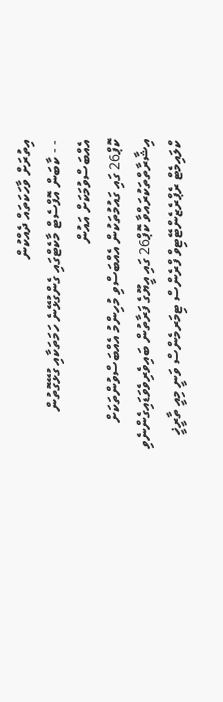އިތުރަށް ވާހަކަތައް ދެއްކުން
- - ކާބަން އޮފްސެޓް މާކެޓްގައި ގެންގުޅޭނެ ހަމަތަކާއި ގުޅޭގޮތުން އެއްބަސްވުމަކަށް އައުން
ކޮޕް26 ގައި ގައުމުތަކުން އެއްބަސްވި މުހިންމު އެއްބަސްވުންތަކަށް އިޝާރާތްތަކުރައްވާ ކޮޕް26 ގައި އީޔޫގެ ފަރާތުން ބައިވެރިވެވަޑައިގެންނެވި ކްލައިމެޓް ރެޕްރެޒެންޓޭޓިވް ފްރެންސް ޓިމަރމެންސް ވަނީ މިއީ ތާރީޚީ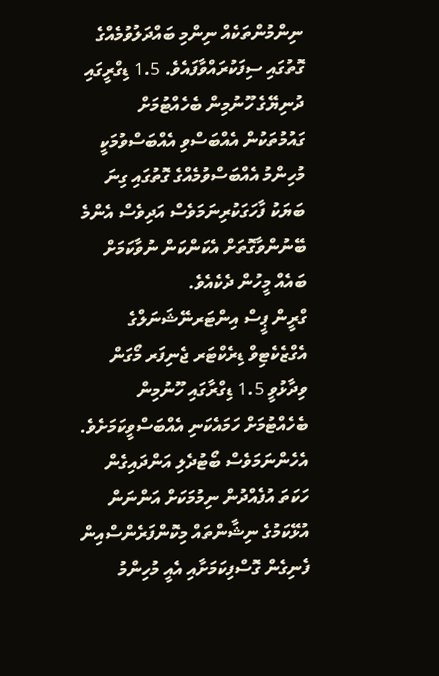ނިންމުންތަކެއް ނިންމި ބައްދަލުވުމެއްގެ ގޮތުގައި ސިފަކުރައްވާފައެވެ. 1.5 ޑިގްރީގައި ދުނިޔޭގެ ހޫނުމިން ބެހެއްޓުމަށް ގައުމުތަކުން އެއްބަސްވި އެއްބަސްވުމަކީ މުހިންމު އެއްބަސްވުމެއްގެ ގޮތުގައި ގިނަ ބަޔަކު ފާހަގަކުރިނަމަވެސް އަދިވެސް އެންމެ ބޭނުންވާގޮތަށް އެކަންކަން ނުވާކަމަށް ބައެއް މީހުން ދެކެއެވެ.
ގްރީން ޕީސް އިންޓަރނޭޝަނަލްގެ އެގްޒެކެޓިވް ޑިރެކްޓަރ ޖެނިފަރ މޯގަން ވިދާޅުވީ 1.5 ޑިގްރާގައި ހޫނުމިން ބެހެއްޓުމަށް ހަމައެކަނި އެއްބަސްވީކަމަށެވެ. އެހެންނަމަވެސް ބޯޓުދެލި އަންދައިގެން ހަކަތަ އުފެއްދުން ނިމުމަކަށް އަންނަން އުޅޭކަމުގެ ނިޝާންތައް މިކޮންފަރެންސްއިން ފެނިގެން ގޮސްފިކަމަށާއި އެއީ މުހިންމު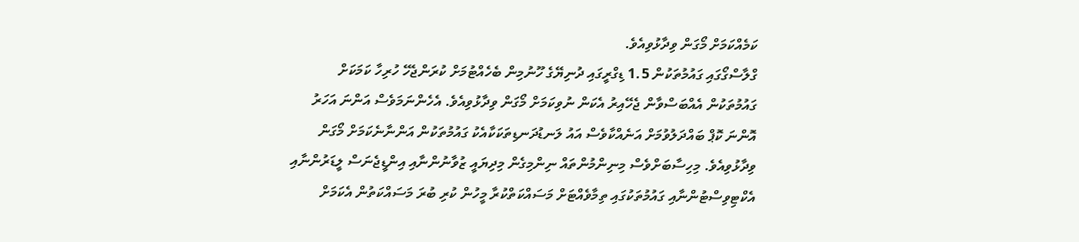ކަމެއްކަމަށް މޯގަން ވިދާޅުވިއެވެ.
ގްލާސްގޯގައި ގައުމުތަކުން 1.5 ޑިގްރީގައި ދުނިޔޭގެ ހޫނުމިން ބެހެއްޓުމަށް ކުރަންޖެހޭ ހުރިހާ ކަމަކަށް ގައުމުތަކުން އެއްބަސްވާން ޖެހޭއިރު އެކަން ނުވިކަމަށް މޯގަން ވިދާޅުވިއެވެ. އެހެންނަމަވެސް އަންނަ އަހަރު އޮންނަ ކޮޕް ބައްދަލުވުމަށް އަނެއްކާވެސް އައު ލަނޑުދަނޑިތަކަކާއެކު ގައުމުތަކުން އަންނާނެކަމަށް މޯގަން ވިދާޅުވިއެވެ. މިހިސާބަށްވެސް މިނިންމުންތައް ނިންމިގެން މިދިޔައީ ޒުވާނުންނާއި އިންޑީޖެނަސް ލީޑަރުންނާއި އެކްޓިވިސްޓުންނާއި ގައުމުތަކުގައި ތިމާވެއްޓަށް މަސައްކަތްކުރާ މީހުން ކުރި ބުރަ މަސައްކަތުން އެކަމަށް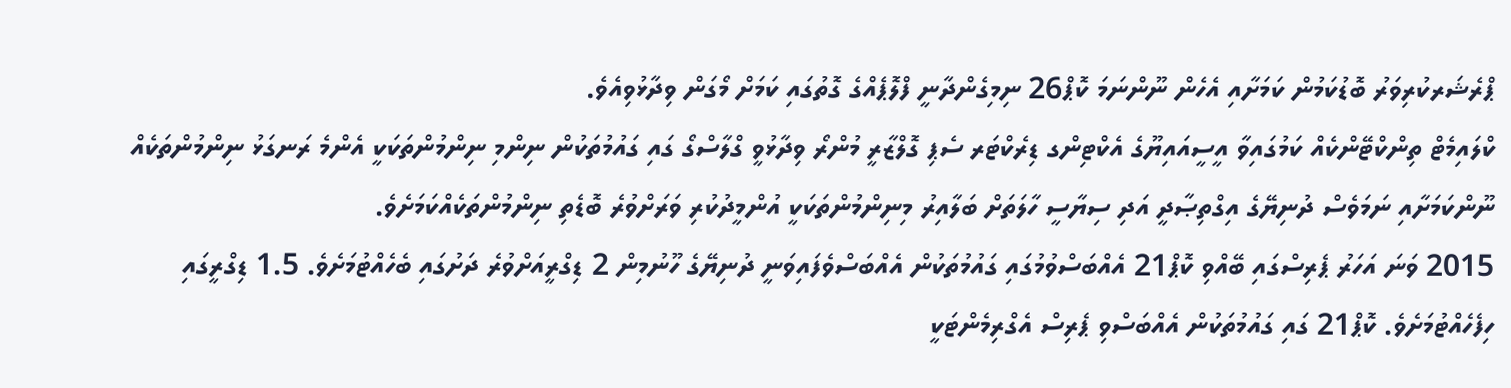ޕްރެޝަރކުރިވަރު ބޮޑުކަމުން ކަމަށާއި އެހެން ނޫންނަމަ ކޮޕް26 ނިމިގެންދާނީ ފްލޮޕެއްގެ ގޮތުގައި ކަމަށް މޯގަން ވިދާޅުވިއެވެ.
ކްލައިމެޓް ތިންކްޓޭންކެއް ކަމުގައިވާ އީސީއައިޔޫގެ އެކްޓިންގ ޑިރެކްޓަރ ސެޕި ގޮލްޒާރީ މުންރޯ ވިދާޅުވީ ގްލާސްގޯ ގައި ގައުމުތަކުން ނިންމި ނިންމުންތަކަކީ އެންމެ ރަނގަޅު ނިންމުންތަކެއް ނޫންކަމަށާއި ނަމަވެސް ދުނިޔޭގެ އިގްތިޞާދީ އަދި ސިޔާސީ ހާލަތަށް ބަލާއިރު މިނިންމުންތަކަކީ އުންމީދުކުރި ވަރަށްވުރެ ބޮޑެތި ނިންމުންތަކެއްކަމަށެވެ.
2015 ވަނަ އަހަރު ޕެރިސްގައި ބޭއްވި ކޮޕް21 އެއްބަސްވުމުގައި ގައުމުތަކުން އެއްބަސްވެފައިވަނީ ދުނިޔޭގެ ހޫނުމިން 2 ޑިގްރީއަށްވުރެ ދަށުގައި ބެހެއްޓުމަށެވެ. 1.5 ޑިގްރީގައި ހިފެހެއްޓުމަށެވެ. ކޮޕް21 ގައި ގައުމުތަކުން އެއްބަސްވި ޕެރިސް އެގްރިމެންޓަކީ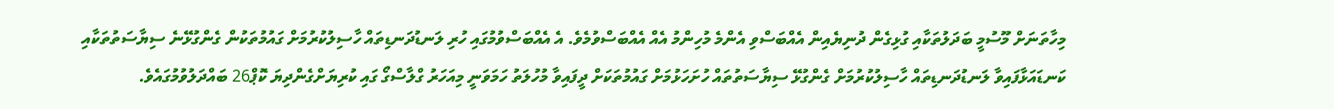މިހާތަނަށް މޫސުމީ ބަދަލުތަކާއި ގުޅިގެން ދުނިޔެއިން އެއްބަސްވި އެންމެ މުހިންމު އެއް އެއްބަސްވުމެވެ. އެ އެއްބަސްވުމުގައި ހުރި ލަނޑުދަނޑިތައް ހާސިލުކުރުމަށް ގައުމުތަކުން ގެންގުޅޭނެ ސިޔާސަތުތަކާއި ކަނޑައަޅާފައިވާ ލަނޑުދަނޑިތައް ހާސިލުކުރުމަށް ގެންގުޅޭ ސިޔާސަތުތައް ހުށަހަޅުމަށް ގައުމުތަކަށް ދީފައިވާ މުހުލަތު ހަމަވަނީ މިއަހަރު ގްލާސްގޯ ގައި ކުރިޔަށްގެންދިޔަ ކޮޕް26 ބައްދަލުވުމުގައެވެ.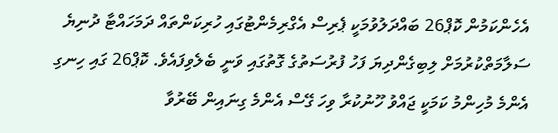އެހެންކަމުން ކޮޕް26 ބައްދަލުވުމަކީ ޕެރިސް އެގްރިމެންޓުގައި ހުރިކަންތައް ދަމަހައްޓާ ދުނިޔެ ސަލާމަތްކުރުމަށް ލިބިގެންދިޔަ ފަހު ފުރުސަތުގެ ގޮތުގައި ވަނީ ބެލެވިފައެވެ. ކޮޕް26 ގައި ހިނގި އެންމެ މުހިންމު ކަމަކީ ޖައްވު ހޫނުކުރާ ވިހަ ގޭސް އެންމެ ގިނައިން ބޭރުވާ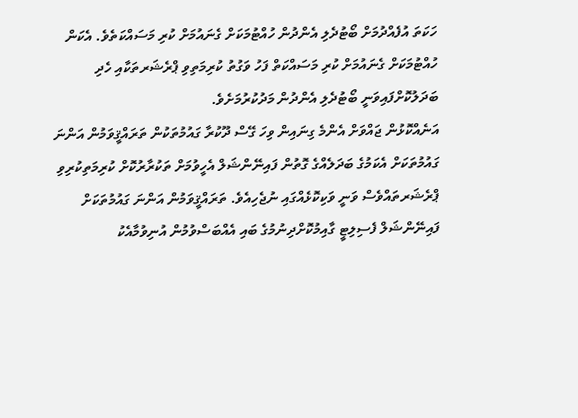ހަކަތަ އުފެއްދުމަށް ބޯޓުދެލި އެންދުން ހުއްޓުމަކަށް ގެނައުމަށް ކުރި މަސައްކަތެވެ. އެކަން ހުއްޓުމަކަށް ގެނައުމަށް ކުރި މަސައްކަތް ފަހު ވަގުތު ކުރިމަތިވި ޕްރެޝަރތަކާއި ހެދި ބަދަލުކޮށްފައިވަނީ ބޯޓުދެލި އެންދުން މަދުކުރުމަށެވެ.
އަނެއްކޮޅުން ޖައްވަށް އެންމެ ގިނައިން ވިހަ ގޭސް ދޫކުރާ ގައުމުތަކުން ތަރައްޤީވަމުން އަންނަ ގައުމުތަކަށް އެކަމުގެ ބަދަލެއްގެ ގޮތުން ފައިނޭންޝަލް އެހީވުމަށް ތަކުރާރުކޮށް ކުރިމަތިކުރިވި ޕްރެޝަރތައްވެސް ވަނީ ވަކިކޮޅެއްގައި ނުޖެހިއެވެ. ތަރައްޤީވަމުން އަންނަ ގައުމުތަކަށް ފައިނޭންޝަލް ފެސިލިޓީ ގާއިމުކޮށްދިނުމުގެ ބައި އެއްބަސްވުމުން އުނިވުމާއެކު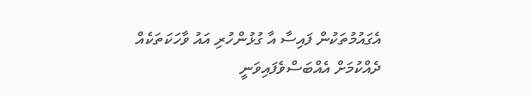އެގައުމުތަކުން ފައިސާ އާ ގުޅުންހުރި އައު ވާހަކަތަކެއް ދެއްކުމަށް އެއްބަސްވެފައިވަނީ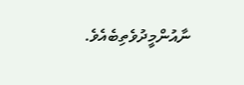ނާއުންމީދުވެތިބެއެވެ.